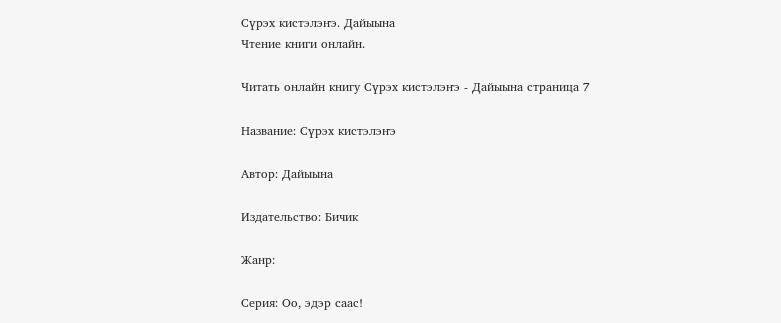Сүрэх кистэлэҥэ. Дайыына
Чтение книги онлайн.

Читать онлайн книгу Сүрэх кистэлэҥэ - Дайыына страница 7

Название: Сүрэх кистэлэҥэ

Автор: Дайыына

Издательство: Бичик

Жанр:

Серия: Оо, эдэр саас!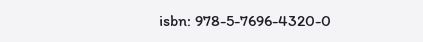isbn: 978-5-7696-4320-0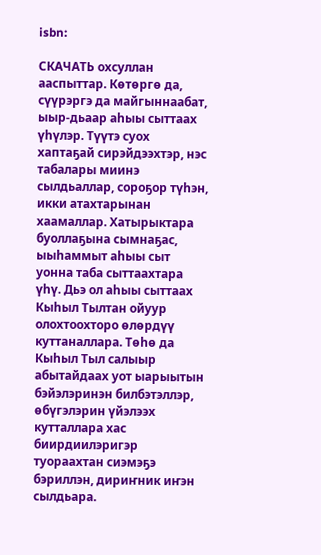isbn:

СКАЧАТЬ охсуллан ааспыттар. Көтөргө да, сүүрэргэ да майгыннаабат, ыыр-дьаар аһыы сыттаах үһүлэр. Түүтэ суох хаптаҕай сирэйдээхтэр, нэс табалары миинэ сылдьаллар, сороҕор түһэн, икки атахтарынан хаамаллар. Хатырыктара буоллаҕына сымнаҕас, ыыһаммыт аһыы сыт уонна таба сыттаахтара үһү. Дьэ ол аһыы сыттаах Кыһыл Тылтан ойуур олохтоохторо өлөрдүү куттаналлара. Төһө да Кыһыл Тыл салыыр абытайдаах уот ыарыытын бэйэлэринэн билбэтэллэр, өбүгэлэрин үйэлээх кутталлара хас биирдиилэригэр туораахтан сиэмэҕэ бэриллэн, дириҥник иҥэн сылдьара.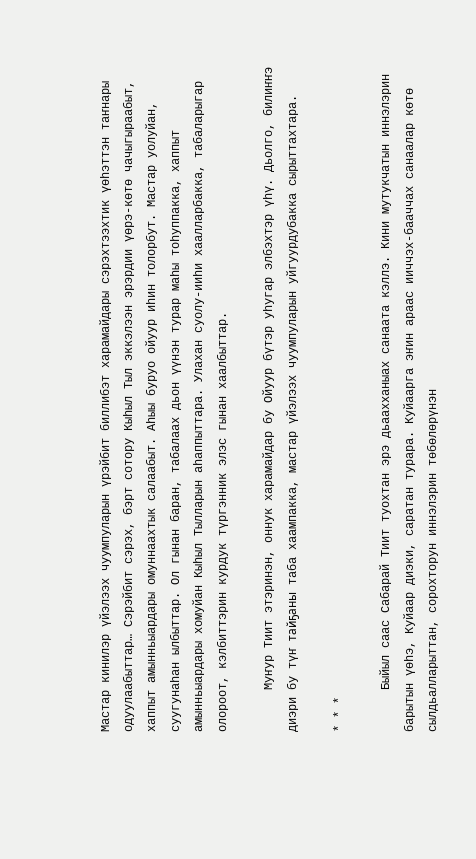Мастар кинилэр үйэлээх чуумпуларын үрэйбит биллибэт харамайдары сэрэхтээхтик үөһэттэн таҥнары одуулаабыттар… Сэрэйбит сэрэх, бэрт сотору Кыһыл Тыл эккэлээн эрэрдии үөрэ-көтө чачыгыраабыт, хаппыт амынньыардары омуннаахтык салаабыт. Аһыы буруо ойуур иһин толорбут. Мастар уолуйан, суугунаһан ылбыттар. Ол гынан баран, табалаах дьон үүнэн турар маһы тоһуппакка, хаппыт амынньыардары хомуйан Кыһыл Тылларын аһаппыттара. Улахан суолу-ииһи хаалларбакка, табаларыгар олороот, кэлбиттэрин курдук түргэнник элэс гынан хаалбыттар.

      Муҥур Тиит этэринэн, оннук харамайдар бу Ойуур бүтэр уһугар элбэхтэр үһү. Дьолго, билиҥҥэ диэри бу түҥ тайҕаны таба хаампакка, мастар үйэлээх чуумпуларын уйгуурдубакка сырыттахтара.

* * *

      Быйыл саас Сабарай Тиит туохтан эрэ дьаахханыах санаата кэллэ. Кини мутукчатын иннэлэрин барытын үөһэ, Куйаар диэки, саратан турара. Куйаарга эҥин араас ииччэх-бааччах санаалар көтө сылдьалларыттан, сорохторун иннэлэрин төбөлөрүнэн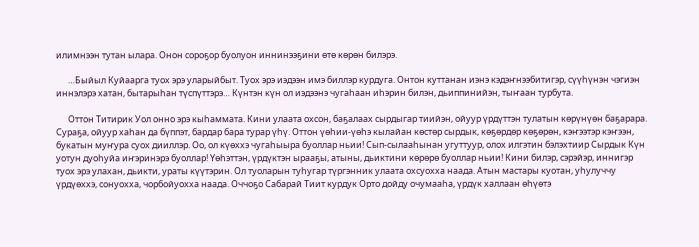илимнээн тутан ылара. Онон сороҕор буолуон иннинээҕини өтө көрөн билэрэ.

      …Быйыл Куйаарга туох эрэ уларыйбыт. Туох эрэ иэдээн имэ биллэр курдуга. Онтон куттанан иэнэ кэдэҥнээбитигэр, сүүһүнэн чэгиэн иннэлэрэ хатан, бытарыһан түспүттэрэ… Күнтэн күн ол иэдээнэ чугаһаан иһэрин билэн, дьиппинийэн, тыҥаан турбута.

      Оттон Титирик Уол онно эрэ кыһаммата. Кини улаата охсон, баҕалаах сырдыгар тиийэн, ойуур үрдүттэн тулатын көрүнүөн баҕарара. Сураҕа, ойуур хаһан да бүппэт, бардар бара турар үһү. Оттон үөһии-үөһэ кылайан көстөр сырдык, көҕөрдөр көҕөрөн, кэҥээтэр кэҥээн, букатын муҥура суох дииллэр. Оо, ол күөххэ чугаһыыра буоллар ньии! Сып-сылааһынан угуттуур, олох илгэтин бэлэхтиир Сырдык Күн уотун дуоһуйа иҥэринэрэ буоллар! Үөһэттэн, үрдүктэн ырааҕы, атыны, дьиктини көрөрө буоллар ньии! Кини билэр, сэрэйэр, иннигэр туох эрэ улахан, дьикти, ураты күүтэрин. Ол туоларын туһугар түргэнник улаата охсуохха наада. Атын мастары куотан, уһулуччу үрдүөххэ, сонуохха, чорбойуохха наада. Оччоҕо Сабарай Тиит курдук Орто дойду очумааһа, үрдүк халлаан өһүөтэ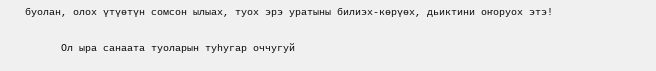буолан, олох үтүөтүн сомсон ылыах, туох эрэ уратыны билиэх-көрүөх, дьиктини оҥоруох этэ!

      Ол ыра санаата туоларын туһугар оччугуй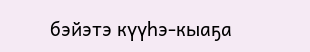бэйэтэ күүһэ-кыаҕа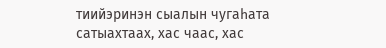тиийэринэн сыалын чугаһата сатыахтаах, хас чаас, хас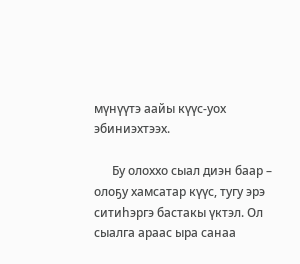мүнүүтэ аайы күүс-уох эбиниэхтээх.

      Бу олоххо сыал диэн баар – олоҕу хамсатар күүс, тугу эрэ ситиһэргэ бастакы үктэл. Ол сыалга араас ыра санаа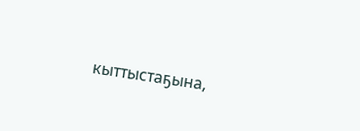кыттыстаҕына,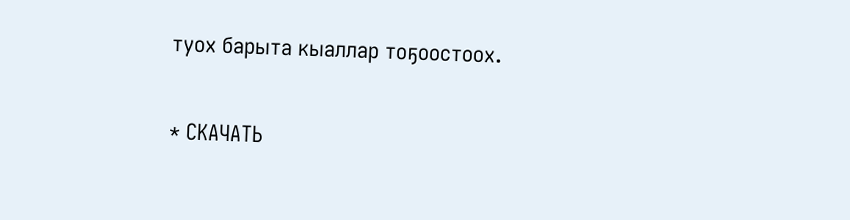туох барыта кыаллар тоҕоостоох.

* СКАЧАТЬ